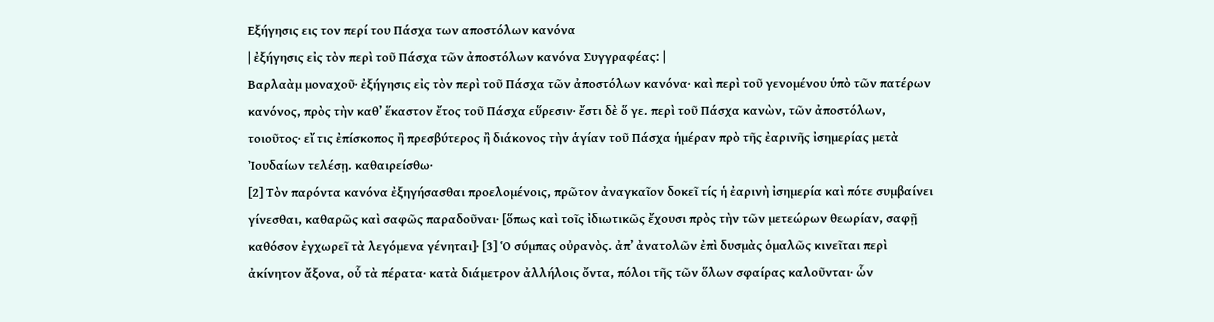Εξήγησις εις τον περί του Πάσχα των αποστόλων κανόνα
| ἐξήγησις εἰς τὸν περὶ τοῦ Πάσχα τῶν ἀποστόλων κανόνα Συγγραφέας: |
Βαρλαὰμ μοναχοῦ· ἐξήγησις εἰς τὸν περὶ τοῦ Πάσχα τῶν ἀποστόλων κανόνα· καὶ περὶ τοῦ γενομένου ὑπὸ τῶν πατέρων κανόνος, πρὸς τὴν καθ’ ἕκαστον ἔτος τοῦ Πάσχα εὕρεσιν· ἔστι δὲ ὅ γε. περὶ τοῦ Πάσχα κανὼν, τῶν ἀποστόλων, τοιοῦτος· εἴ τις ἐπίσκοπος ἢ πρεσβύτερος ἢ διάκονος τὴν ἁγίαν τοῦ Πάσχα ἡμέραν πρὸ τῆς ἐαρινῆς ἰσημερίας μετὰ Ἰουδαίων τελέσῃ. καθαιρείσθω·
[2] Τὸν παρόντα κανόνα ἐξηγήσασθαι προελομένοις, πρῶτον ἀναγκαῖον δοκεῖ τίς ἡ ἐαρινὴ ἰσημερία καὶ πότε συμβαίνει γίνεσθαι, καθαρῶς καὶ σαφῶς παραδοῦναι· [ὅπως καὶ τοῖς ἰδιωτικῶς ἔχουσι πρὸς τὴν τῶν μετεώρων θεωρίαν, σαφῇ καθόσον ἐγχωρεῖ τὰ λεγόμενα γένηται]· [3] Ὁ σύμπας οὐρανὸς. ἀπ’ ἀνατολῶν ἐπὶ δυσμὰς ὁμαλῶς κινεῖται περὶ ἀκίνητον ἄξονα, οὗ τὰ πέρατα· κατὰ διάμετρον ἀλλήλοις ὄντα, πόλοι τῆς τῶν ὅλων σφαίρας καλοῦνται· ὧν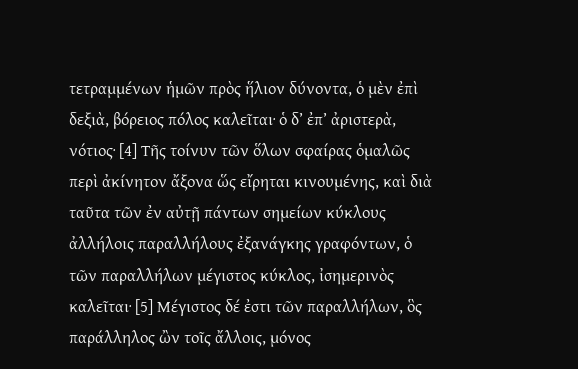τετραμμένων ἡμῶν πρὸς ἥλιον δύνοντα, ὁ μὲν ἐπὶ δεξιὰ, βόρειος πόλος καλεῖται· ὁ δ’ ἐπ’ ἀριστερὰ, νότιος· [4] Τῆς τοίνυν τῶν ὅλων σφαίρας ὁμαλῶς περὶ ἀκίνητον ἄξονα ὥς εἴρηται κινουμένης, καὶ διὰ ταῦτα τῶν ἐν αὐτῇ πάντων σημείων κύκλους ἀλλήλοις παραλλήλους ἐξανάγκης γραφόντων, ὁ τῶν παραλλήλων μέγιστος κύκλος, ἰσημερινὸς καλεῖται· [5] Μέγιστος δέ ἐστι τῶν παραλλήλων, ὃς παράλληλος ὢν τοῖς ἄλλοις, μόνος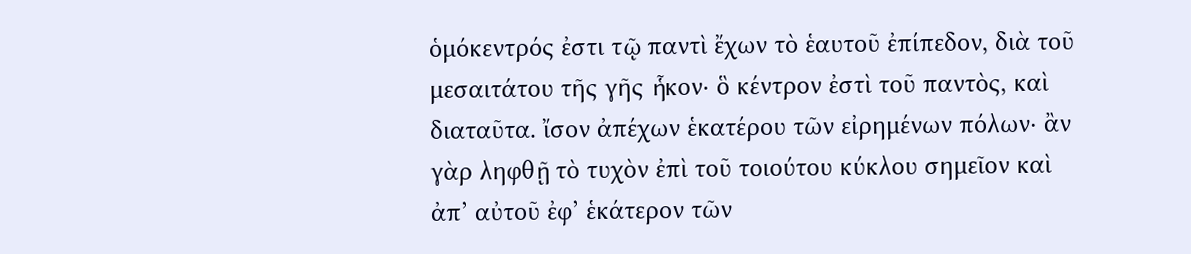ὁμόκεντρός ἐστι τῷ παντὶ ἔχων τὸ ἑαυτοῦ ἐπίπεδον, διὰ τοῦ μεσαιτάτου τῆς γῆς ἧκον· ὃ κέντρον ἐστὶ τοῦ παντὸς, καὶ διαταῦτα. ἴσον ἀπέχων ἑκατέρου τῶν εἰρημένων πόλων· ἂν γὰρ ληφθῇ τὸ τυχὸν ἐπὶ τοῦ τοιούτου κύκλου σημεῖον καὶ ἀπ’ αὐτοῦ ἐφ’ ἑκάτερον τῶν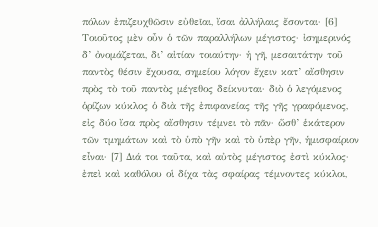πόλων ἐπιζευχθῶσιν εὐθεῖαι, ἴσαι ἀλλήλαις ἔσονται· [6] Τοιοῦτος μὲν οὖν ὁ τῶν παραλλήλων μέγιστος· ἰσημερινός δ’ ὀνομάζεται, δι’ αἰτίαν τοιαύτην· ἡ γῆ, μεσαιτάτην τοῦ παντὸς θέσιν ἔχουσα, σημείου λόγον ἔχειν κατ’ αἴσθησιν πρὸς τὸ τοῦ παντὸς μέγεθος δείκνυται· διὸ ὁ λεγόμενος ὁρίζων κύκλος ὁ διὰ τῆς ἐπιφανείας τῆς γῆς γραφόμενος, εἰς δύο ἴσα πρὸς αἴσθησιν τέμνει τὸ πᾶν· ὥσθ’ ἑκάτερον τῶν τμημάτων καὶ τὸ ὑπὸ γῆν καὶ τὸ ὑπὲρ γῆν, ἡμισφαίριον εἶναι· [7] Διά τοι ταῦτα, καὶ αὐτὸς μέγιστος ἐστὶ κύκλος· ἐπεὶ καὶ καθόλου οἱ δίχα τὰς σφαίρας τέμνοντες κύκλοι,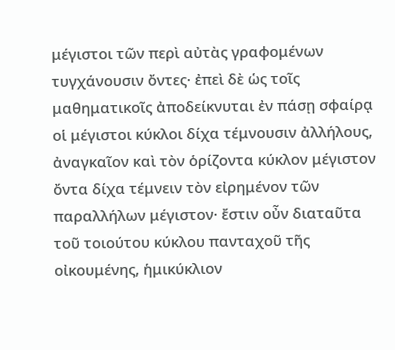μέγιστοι τῶν περὶ αὐτὰς γραφομένων τυγχάνουσιν ὄντες· ἐπεὶ δὲ ὡς τοῖς μαθηματικοῖς ἀποδείκνυται ἐν πάσῃ σφαίρᾳ οἱ μέγιστοι κύκλοι δίχα τέμνουσιν ἀλλήλους, ἀναγκαῖον καὶ τὸν ὁρίζοντα κύκλον μέγιστον ὄντα δίχα τέμνειν τὸν εἰρημένον τῶν παραλλήλων μέγιστον· ἔστιν οὖν διαταῦτα τοῦ τοιούτου κύκλου πανταχοῦ τῆς οἰκουμένης, ἡμικύκλιον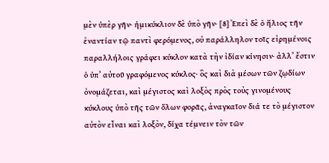μὲν ὑπὲρ γῆν· ἡμικύκλιον δὲ ὑπὸ γῆν· [8] Ἐπεὶ δὲ ὁ ἥλιος τῆν ἐναντίαν τῷ παντὶ φερόμενος, οὐ παράλληλον τοῖς εἰρημένοις παραλλήλοις γράφει κύκλον κατὰ τὴν ἰδίαν κίνησιν· ἀλλ’ ἔστιν ὁ ὑπ’ αὐτοῦ γραφόμενος κύκλος· ὃς καὶ διὰ μέσων τῶν ζῳδίων ὀνομάζεται, καὶ μέγιστος καὶ λοξὸς πρὸς τοὺς γινομένους κύκλους ὑπὸ τῆς τῶν ὅλων φορᾶς, ἀναγκαῖον διά τε τὸ μέγιστον αὐτὸν εἶναι καὶ λοξὸν, δίχα τέμνειν τὸν τῶν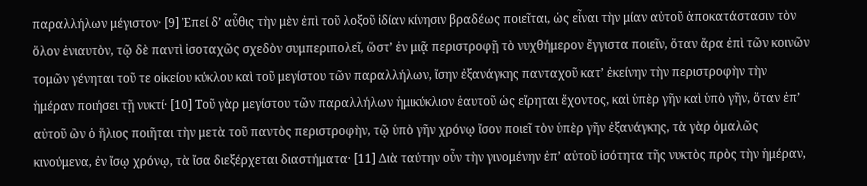παραλλήλων μέγιστον· [9] Ἐπεί δ’ αὖθις τὴν μὲν ἐπὶ τοῦ λοξοῦ ἰδίαν κίνησιν βραδέως ποιεῖται, ὡς εἶναι τὴν μίαν αὐτοῦ ἀποκατάστασιν τὸν ὅλον ἐνιαυτὸν, τῷ δὲ παντὶ ἰσοταχῶς σχεδὸν συμπεριπολεῖ, ὥστ’ ἐν μιᾷ περιστροφῇ τὸ νυχθήμερον ἔγγιστα ποιεῖν, ὅταν ἄρα ἐπὶ τῶν κοινῶν τομῶν γένηται τοῦ τε οἰκείου κύκλου καὶ τοῦ μεγίστου τῶν παραλλήλων, ἴσην ἐξανάγκης πανταχοῦ κατ’ ἐκείνην τὴν περιστροφὴν τὴν ἡμέραν ποιήσει τῇ νυκτί· [10] Τοῦ γὰρ μεγίστου τῶν παραλλήλων ἡμικύκλιον ἑαυτοῦ ὡς εἴρηται ἔχοντος, καὶ ὑπὲρ γῆν καὶ ὑπὸ γῆν, ὅταν ἐπ’ αὐτοῦ ὢν ὁ ἥλιος ποιῆται τὴν μετὰ τοῦ παντὸς περιστροφὴν, τῷ ὑπὸ γῆν χρόνῳ ἴσον ποιεῖ τὸν ὑπὲρ γῆν ἐξανάγκης, τὰ γὰρ ὁμαλῶς κινούμενα, ἐν ἴσῳ χρόνῳ, τὰ ἴσα διεξέρχεται διαστήματα· [11] Διὰ ταύτην οὖν τὴν γινομένην ἐπ’ αὐτοῦ ἰσότητα τῆς νυκτὸς πρὸς τὴν ἡμέραν,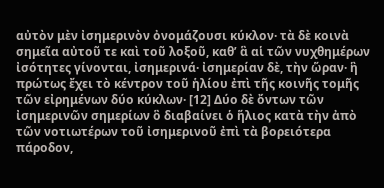αὐτὸν μὲν ἰσημερινὸν ὀνομάζουσι κύκλον· τὰ δὲ κοινὰ σημεῖα αὐτοῦ τε καὶ τοῦ λοξοῦ, καθ’ ἃ αἱ τῶν νυχθημέρων ἰσότητες γίνονται, ἰσημερινά· ἰσημερίαν δὲ, τὴν ὥραν· ἣ πρώτως ἔχει τὸ κέντρον τοῦ ἡλίου ἐπὶ τῆς κοινῆς τομῆς τῶν εἰρημένων δύο κύκλων· [12] Δύο δὲ ὄντων τῶν ἰσημερινῶν σημερίων ὃ διαβαίνει ὁ ἥλιος κατὰ τὴν ἀπὸ τῶν νοτιωτέρων τοῦ ἰσημερινοῦ ἐπὶ τὰ βορειότερα πάροδον,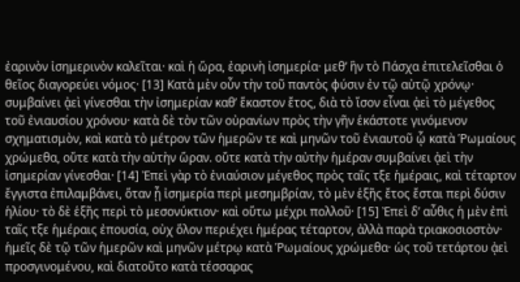ἐαρινὸν ἰσημερινὸν καλεῖται· καὶ ἡ ὥρα, ἐαρινὴ ἰσημερία· μεθ’ ἣν τὸ Πάσχα ἐπιτελεῖσθαι ὁ θεῖος διαγορεύει νόμος· [13] Κατὰ μὲν οὖν τὴν τοῦ παντὸς φύσιν ἐν τῷ αὐτῷ χρόνῳ· συμβαίνει ᾀεὶ γίνεσθαι τὴν ἰσημερίαν καθ’ ἕκαστον ἔτος, διὰ τὸ ἴσον εἶναι ᾀεὶ τὸ μέγεθος τοῦ ἐνιαυσίου χρόνου· κατὰ δὲ τὸν τῶν οὐρανίων πρὸς τὴν γῆν ἑκάστοτε γινόμενον σχηματισμὸν, καὶ κατὰ τὸ μέτρον τῶν ἡμερῶν τε καὶ μηνῶν τοῦ ἐνιαυτοῦ ᾧ κατὰ Ῥωμαίους χρώμεθα, οὔτε κατὰ τὴν αὐτὴν ὥραν. οὔτε κατὰ τὴν αὐτὴν ἡμέραν συμβαίνει ᾀεὶ τὴν ἰσημερίαν γίνεσθαι· [14] Ἐπεὶ γὰρ τὸ ἐνιαύσιον μέγεθος πρὸς ταῖς τξε ἡμέραις, καὶ τέταρτον ἔγγιστα ἐπιλαμβάνει, ὅταν ᾖ ἰσημερία περὶ μεσημβρίαν, τὸ μὲν ἑξῆς ἔτος ἔσται περὶ δύσιν ἡλίου· τὸ δὲ ἑξῆς περὶ τὸ μεσονύκτιον· καὶ οὕτω μέχρι πολλοῦ· [15] Ἐπεὶ δ’ αὖθις ἡ μὲν ἐπὶ ταῖς τξε ἡμέραις ἐπουσία, οὐχ ὅλον περιέχει ἡμέρας τέταρτον, ἀλλὰ παρὰ τριακοσιοστὸν· ἡμεῖς δὲ τῷ τῶν ἡμερῶν καὶ μηνῶν μέτρῳ κατὰ Ῥωμαίους χρώμεθα· ὡς τοῦ τετάρτου ᾀεὶ προσγινομένου, καὶ διατοῦτο κατὰ τέσσαρας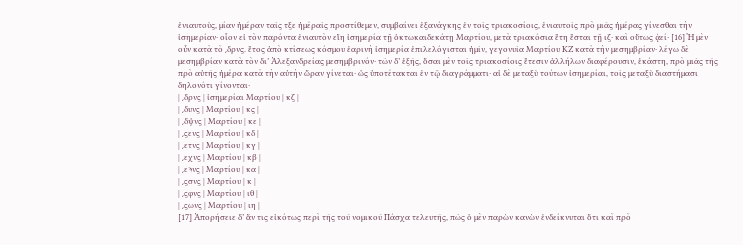ἐνιαυτοὺς, μίαν ἡμέραν ταῖς τξε ἡμέραῖς προστίθεμεν, συμβαίνει ἐξανάγκης ἐν τοῖς τριακοσίοις, ἐνιαυτοῖς πρὸ μιᾶς ἡμέρας γίνεσθαι τὴν ἰσημερίαν· οἷον εἰ τὸν παρόντα ἐνιαυτὸν εἴη ἰσημερία τῇ ὀκτωκαιδεκάτῃ Μαρτίου, μετὰ τριακόσια ἔτη ἔσται τῇ ιζ· καὶ οὕτως ᾀεί· [16] Ἡ μὲν οὖν κατὰ τὸ ͵δρνς. ἔτος ἀπὸ κτίσεως κόσμου ἐαρινὴ ἰσημερία ἐπιλελόγισται ἡμῖν, γεγονυῖα Μαρτίου ΚΖ κατὰ τὴν μεσημβρίαν· λέγω δὲ μεσημβρίαν κατὰ τὸν δι’ Ἀλεξανδρείας μεσημβρινόν· τῶν δ’ ἑξῆς, ὅσαι μὲν τοῖς τριακοσίοις ἔτεσιν ἀλλήλων διαφέρουσιν, ἑκάστη, πρὸ μιᾶς τῆς πρὸ αὐτῆς ἡμέρα κατὰ τὴν αὐτὴν ὥραν γίνεται· ὡς ὑποτέτακται ἐν τῷ διαγράμματι· αἱ δὲ μεταξὺ τούτων ἰσημερίαι, τοῖς μεταξὺ διαστήμασι δηλονότι γίνονται·
| ͵δρνϛ | ἰσημερίαι Μαρτίου | κζ |
| ͵δυνϛ | Μαρτίου | κς |
| ͵δψνϛ | Μαρτίου | κε |
| ͵ϛενϛ | Μαρτίου | κδ |
| ͵ετνϛ | Μαρτίου | κγ |
| ͵εχνϛ | Μαρτίου | κβ |
| ͵εϡνϛ | Μαρτίου | κα |
| ͵ϛσνϛ | Μαρτίου | κ |
| ͵ϛφνϛ | Μαρτίου | ιθ |
| ͵ϛωνϛ | Μαρτίου | ιη |
[17] Ἀπορήσειε δ’ ἄν τις εἰκότως περὶ τῆς τοῦ νομικοῦ Πάσχα τελευτῆς, πῶς ὁ μὲν παρὼν κανὼν ἐνδείκνυται ὅτι καὶ πρὸ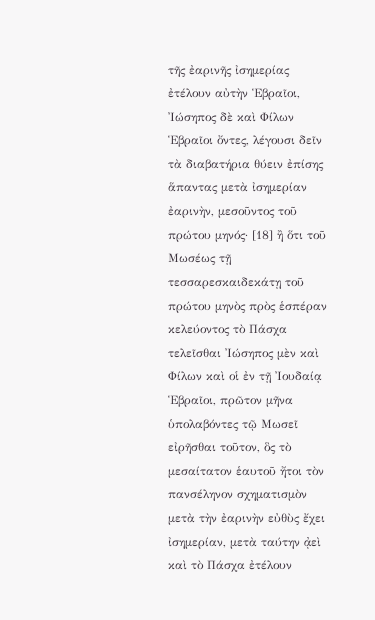τῆς ἐαρινῆς ἰσημερίας ἐτέλουν αὐτὴν Ἑβραῖοι, Ἰώσηπος δὲ καὶ Φίλων Ἑβραῖοι ὄντες, λέγουσι δεῖν τὰ διαβατήρια θύειν ἐπίσης ἅπαντας μετὰ ἰσημερίαν ἐαρινὴν, μεσοῦντος τοῦ πρώτου μηνός· [18] ἢ ὅτι τοῦ Μωσέως τῇ τεσσαρεσκαιδεκάτῃ τοῦ πρώτου μηνὸς πρὸς ἑσπέραν κελεύοντος τὸ Πάσχα τελεῖσθαι Ἰώσηπος μὲν καὶ Φίλων καὶ οἱ ἐν τῇ Ἰουδαίᾳ Ἑβραῖοι, πρῶτον μῆνα ὑπολαβόντες τῷ Μωσεῖ εἰρῆσθαι τοῦτον, ὃς τὸ μεσαίτατον ἑαυτοῦ ἤτοι τὸν πανσέληνον σχηματισμὸν μετὰ τὴν ἐαρινὴν εὐθὺς ἔχει ἰσημερίαν, μετὰ ταύτην ᾀεὶ καὶ τὸ Πάσχα ἐτέλουν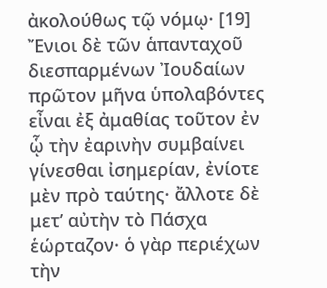ἀκολούθως τῷ νόμῳ· [19] Ἔνιοι δὲ τῶν ἁπανταχοῦ διεσπαρμένων Ἰουδαίων πρῶτον μῆνα ὑπολαβόντες εἶναι ἐξ ἀμαθίας τοῦτον ἐν ᾧ τὴν ἐαρινὴν συμβαίνει γίνεσθαι ἰσημερίαν, ἐνίοτε μὲν πρὸ ταύτης· ἄλλοτε δὲ μετ’ αὐτὴν τὸ Πάσχα ἑώρταζον· ὁ γὰρ περιέχων τὴν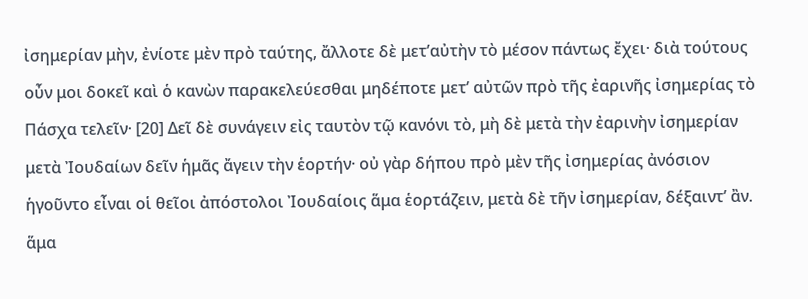ἰσημερίαν μὴν, ἐνίοτε μὲν πρὸ ταύτης, ἄλλοτε δὲ μετ’αὐτὴν τὸ μέσον πάντως ἔχει· διὰ τούτους οὖν μοι δοκεῖ καὶ ὁ κανὼν παρακελεύεσθαι μηδέποτε μετ’ αὐτῶν πρὸ τῆς ἐαρινῆς ἰσημερίας τὸ Πάσχα τελεῖν· [20] Δεῖ δὲ συνάγειν εἰς ταυτὸν τῷ κανόνι τὸ, μὴ δὲ μετὰ τὴν ἐαρινὴν ἰσημερίαν μετὰ Ἰουδαίων δεῖν ἡμᾶς ἄγειν τὴν ἑορτήν· οὐ γὰρ δήπου πρὸ μὲν τῆς ἰσημερίας ἀνόσιον ἡγοῦντο εἶναι οἱ θεῖοι ἀπόστολοι Ἰουδαίοις ἅμα ἑορτάζειν, μετὰ δὲ τῆν ἰσημερίαν, δέξαιντ’ ἂν. ἅμα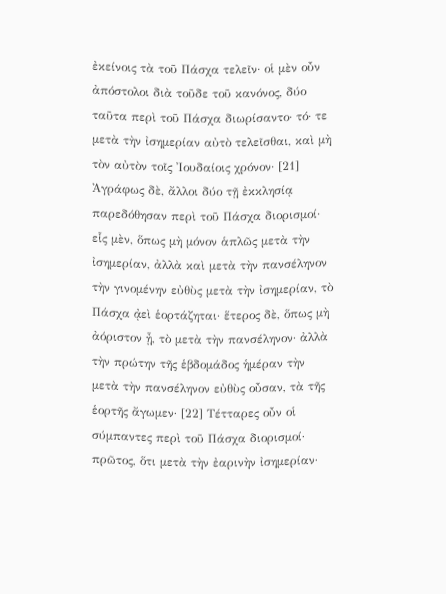ἐκείνοις τὰ τοῦ Πάσχα τελεῖν· οἱ μὲν οὖν ἀπόστολοι διὰ τοῦδε τοῦ κανόνος, δύο ταῦτα περὶ τοῦ Πάσχα διωρίσαντο· τό· τε μετὰ τὴν ἰσημερίαν αὐτὸ τελεῖσθαι, καὶ μὴ τὸν αὐτὸν τοῖς Ἰουδαίοις χρόνον· [21] Ἀγράφως δὲ, ἄλλοι δύο τῇ ἐκκλησίᾳ παρεδόθησαν περὶ τοῦ Πάσχα διορισμοί· εἷς μὲν, ὅπως μὴ μόνον ἁπλῶς μετὰ τὴν ἰσημερίαν, ἀλλὰ καὶ μετὰ τὴν πανσέληνον τὴν γινομένην εὐθὺς μετὰ τὴν ἰσημερίαν, τὸ Πάσχα ᾀεὶ ἑορτάζηται· ἕτερος δὲ, ὅπως μὴ ἀόριστον ᾖ, τὸ μετὰ τὴν πανσέληνον· ἀλλὰ τὴν πρώτην τῆς ἑβδομάδος ἡμέραν τὴν μετὰ τὴν πανσέληνον εὐθὺς οὖσαν, τὰ τῆς ἑορτῆς ἄγωμεν· [22] Tέτταρες οὖν οἱ σύμπαντες περὶ τοῦ Πάσχα διορισμοί· πρῶτος, ὅτι μετὰ τὴν ἐαρινὴν ἰσημερίαν·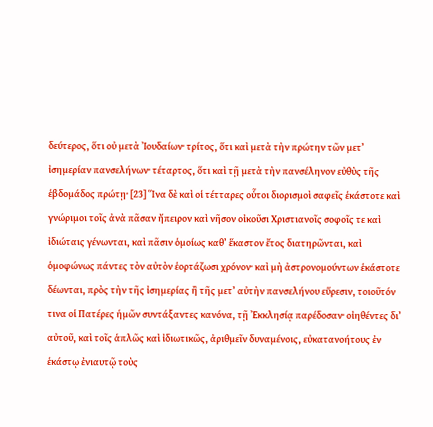δεύτερος, ὅτι οὐ μετὰ Ἰουδαίων· τρίτος, ὅτι καὶ μετὰ τὴν πρώτην τῶν μετ’ ἰσημερίαν πανσελήνων· τέταρτος, ὅτι καὶ τῇ μετὰ τὴν πανσέληνον εὐθὺς τῆς ἑβδομάδος πρώτῃ· [23] Ἵνα δὲ καὶ οἱ τέτταρες οὗτοι διορισμοὶ σαφεῖς ἑκάστοτε καὶ γνώριμοι τοῖς ἀνὰ πᾶσαν ἤπειρον καὶ νῆσον οἰκοῦσι Χριστιανοῖς σοφοῖς τε καὶ ἰδιώταις γένωνται, καὶ πᾶσιν ὁμοίως καθ’ ἕκαστον ἔτος διατηρῶνται, καὶ ὁμοφώνως πάντες τὸν αὐτὸν ἑορτάζωσι χρόνον· καὶ μὴ ἀστρονομούντων ἑκάστοτε δέωνται, πρὸς τὴν τῆς ἰσημερίας ἢ τῆς μετ’ αὐτὴν πανσελήνου εὕρεσιν, τοιοῦτόν τινα οἱ Πατέρες ἡμῶν συντάξαντες κανόνα, τῇ Ἐκκλησίᾳ παρέδοσαν· οἰηθέντες δι’ αὐτοῦ, καὶ τοῖς ἁπλῶς καὶ ἰδιωτικῶς, ἀριθμεῖν δυναμένοις, εὐκατανοήτους ἐν ἑκάστῳ ἐνιαυτῷ τοὺς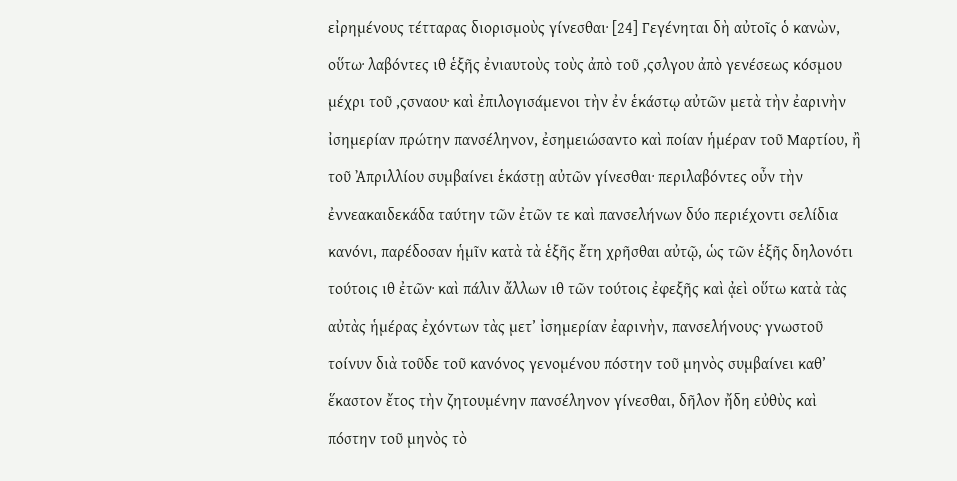εἰρημένους τέτταρας διορισμοὺς γίνεσθαι· [24] Γεγένηται δὴ αὐτοῖς ὁ κανὼν, οὕτω· λαβόντες ιθ ἑξῆς ἐνιαυτοὺς τοὺς ἀπὸ τοῦ ,ςσλγου ἀπὸ γενέσεως κόσμου μέχρι τοῦ ,ςσναου· καὶ ἐπιλογισάμενοι τὴν ἐν ἑκάστῳ αὐτῶν μετὰ τὴν ἐαρινὴν ἰσημερίαν πρώτην πανσέληνον, ἐσημειώσαντο καὶ ποίαν ἡμέραν τοῦ Μαρτίου, ἢ τοῦ Ἀπριλλίου συμβαίνει ἑκάστῃ αὐτῶν γίνεσθαι· περιλαβόντες οὖν τὴν ἐννεακαιδεκάδα ταύτην τῶν ἐτῶν τε καὶ πανσελήνων δύο περιέχοντι σελίδια κανόνι, παρέδοσαν ἡμῖν κατὰ τὰ ἑξῆς ἔτη χρῆσθαι αὐτῷ, ὡς τῶν ἑξῆς δηλονότι τούτοις ιθ ἐτῶν· καὶ πάλιν ἄλλων ιθ τῶν τούτοις ἐφεξῆς καὶ ᾀεὶ οὕτω κατὰ τὰς αὐτὰς ἡμέρας ἐχόντων τὰς μετ’ ἰσημερίαν ἐαρινὴν, πανσελήνους· γνωστοῦ τοίνυν διὰ τοῦδε τοῦ κανόνος γενομένου πόστην τοῦ μηνὸς συμβαίνει καθ’ ἕκαστον ἔτος τὴν ζητουμένην πανσέληνον γίνεσθαι, δῆλον ἤδη εὐθὺς καὶ πόστην τοῦ μηνὸς τὸ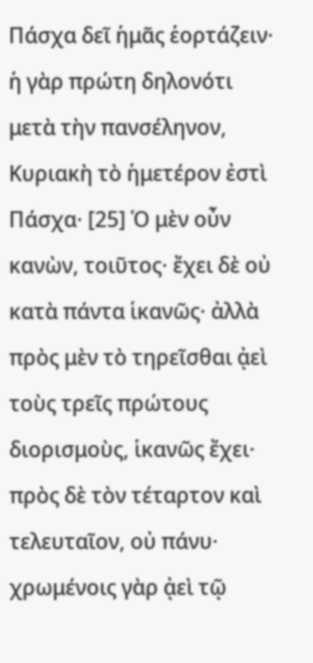Πάσχα δεῖ ἡμᾶς ἑορτάζειν· ἡ γὰρ πρώτη δηλονότι μετὰ τὴν πανσέληνον, Kυριακὴ τὸ ἡμετέρον ἐστὶ Πάσχα· [25] Ὁ μὲν οὖν κανὼν, τοιῦτος· ἔχει δὲ οὐ κατὰ πάντα ἱκανῶς· ἀλλὰ πρὸς μὲν τὸ τηρεῖσθαι ᾀεὶ τοὺς τρεῖς πρώτους διορισμοὺς, ἱκανῶς ἔχει· πρὸς δὲ τὸν τέταρτον καὶ τελευταῖον, οὐ πάνυ· χρωμένοις γὰρ ᾀεὶ τῷ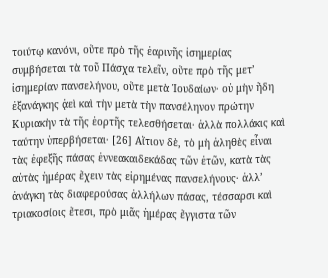τοιύτῳ κανόνι, οὔτε πρὸ τῆς ἐαρινῆς ἰσημερίας συμβήσεται τὰ τοῦ Πάσχα τελεῖν, οὔτε πρὸ τῆς μετ’ ἰσημερίαν πανσελήνου, οὔτε μετὰ Ἰουδαίων· οὐ μὴν ἤδη ἐξανάγκης ᾀεὶ καὶ τὴν μετὰ τὴν πανσέληνον πρώτην Κυριακὴν τὰ τῆς ἑορτῆς τελεσθήσεται· ἀλλὰ πολλάκις καὶ ταύτην ὑπερβήσεται· [26] Aἴτιον δὲ, τὸ μὴ ἀληθὲς εἶναι τὰς ἐφεξῆς πάσας ἐννεακαιδεκάδας τῶν ἐτῶν, κατὰ τὰς αὐτὰς ἡμέρας ἔχειν τὰς εἰρημένας πανσελήνους· ἀλλ’ ἀνάγκη τὰς διαφερούσας ἀλλήλων πάσας, τέσσαρσι καὶ τριακοσίοις ἔτεσι, πρὸ μιᾶς ἡμέρας ἔγγιστα τῶν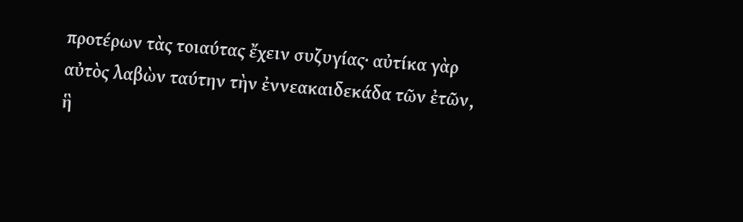προτέρων τὰς τοιαύτας ἔχειν συζυγίας· αὐτίκα γὰρ αὐτὸς λαβὼν ταύτην τὴν ἐννεακαιδεκάδα τῶν ἐτῶν, ἣ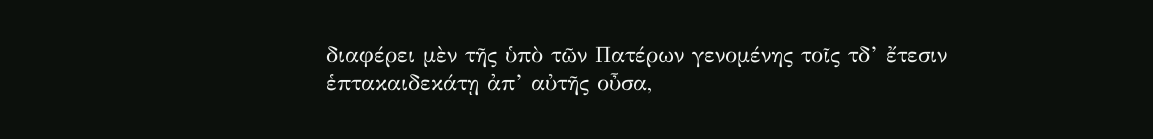διαφέρει μὲν τῆς ὑπὸ τῶν Πατέρων γενομένης τοῖς τδ’ ἔτεσιν ἑπτακαιδεκάτῃ ἀπ’ αὐτῆς οὖσα,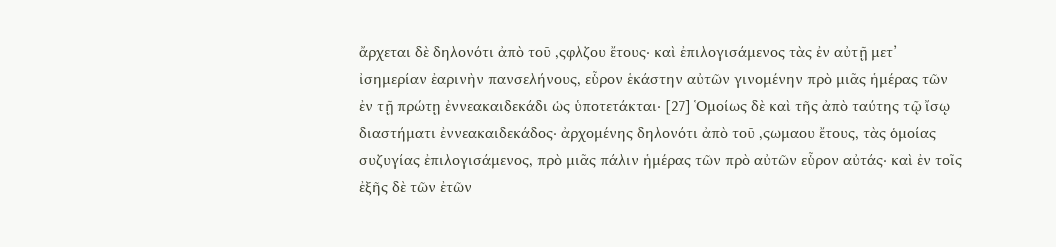ἄρχεται δὲ δηλονότι ἀπὸ τοῦ ,ςφλζου ἔτους· καὶ ἐπιλογισάμενος τὰς ἐν αὐτῇ μετ’ ἰσημερίαν ἐαρινὴν πανσελήνους, εὗρον ἑκάστην αὐτῶν γινομένην πρὸ μιᾶς ἡμέρας τῶν ἐν τῇ πρώτῃ ἐννεακαιδεκάδι ὡς ὑποτετάκται· [27] Ὁμοίως δὲ καὶ τῆς ἀπὸ ταύτης τῷ ἴσῳ διαστήματι ἐννεακαιδεκάδος· ἀρχομένης δηλονότι ἀπὸ τοῦ ,ςωμαου ἔτους, τὰς ὁμοίας συζυγίας ἐπιλογισάμενος, πρὸ μιᾶς πάλιν ἡμέρας τῶν πρὸ αὐτῶν εὗρον αὐτάς· καὶ ἐν τοῖς ἐξῆς δὲ τῶν ἐτῶν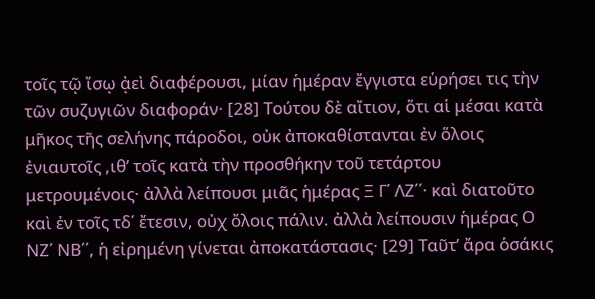τοῖς τῷ ἴσῳ ᾀεὶ διαφέρουσι, μίαν ἡμέραν ἔγγιστα εὑρήσει τις τὴν τῶν συζυγιῶν διαφοράν· [28] Τούτου δὲ αἴτιον, ὅτι αἱ μέσαι κατὰ μῆκος τῆς σελήνης πάροδοι, οὐκ ἀποκαθίστανται ἐν ὅλοις ἐνιαυτοῖς ,ιθ’ τοῖς κατὰ τὴν προσθήκην τοῦ τετάρτου μετρουμένοις· ἀλλὰ λείπουσι μιᾶς ἡμέρας Ξ Γ΄ ΛΖ΄΄· καὶ διατοῦτο καὶ ἐν τοῖς τδ΄ ἔτεσιν, οὐχ ὄλοις πάλιν. ἀλλὰ λείπουσιν ἡμέρας Ο ΝΖ΄ ΝΒ΄΄, ἡ εἰρημένη γίνεται ἀποκατάστασις· [29] Ταῦτ’ ἄρα ὁσάκις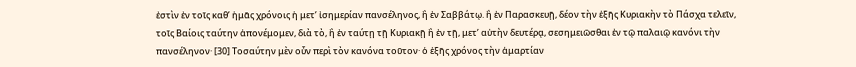ἐστὶν ἐν τοῖς καθ’ ἡμᾶς χρόνοις ἡ μετ’ ἰσημερίαν πανσέληνος, ἢ ἐν Σαββάτῳ. ἢ ἐν Παρασκευῇ, δέον τὴν ἑξῆς Κυριακὴν τὸ Πάσχα τελεῖν, τοῖς Βαίοις ταύτην ἀπονέμομεν, διὰ τὸ, ἢ ἐν ταύτῃ τῇ Κυριακῇ ἢ ἐν τῇ, μετ’ αὐτὴν δευτέρᾳ, σεσημειῶσθαι ἐν τῷ παλαιῷ κανόνι τὴν πανσέληνον· [30] Τοσαύτην μὲν οὖν περὶ τὸν κανόνα τοῦτον· ὁ ἑξῆς χρόνος τὴν ἁμαρτίαν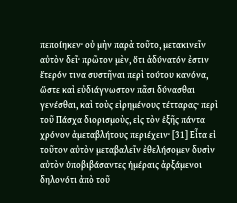πεποίηκεν· οὐ μὴν παρὰ τοῦτο, μετακινεῖν αὐτὸν δεῖ· πρῶτον μὲν, ὅτι ἀδύνατόν ἐστιν ἕτερόν τινα συστῆναι περὶ τούτου κανόνα, ὥστε καὶ εὐδιάγνωστον πᾶσι δύνασθαι γενέσθαι, καὶ τοὺς εἰρημένους τέτταρας· περὶ τοῦ Πάσχα διορισμοὺς, εἰς τὸν ἑξῆς πάντα χρόνον ἀμεταβλήτους περιέχειν· [31] Εἶτα εἰ τοῦτον αὐτὸν μεταβαλεῖν ἐθελήσομεν δυσὶν αὐτὸν ὑποβιβάσαντες ἡμέραις ἀρξάμενοι δηλονότι ἀπὸ τοῦ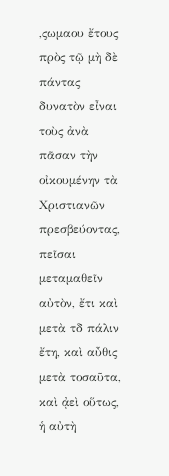,ςωμαου ἔτους πρὸς τῷ μὴ δὲ πάντας δυνατὸν εἶναι τοὺς ἀνὰ πᾶσαν τὴν οἰκουμένην τὰ Χριστιανῶν πρεσβεύοντας, πεῖσαι μεταμαθεῖν αὐτὸν, ἔτι καὶ μετὰ τδ πάλιν ἔτη, καὶ αὖθις μετὰ τοσαῦτα, καὶ ᾀεὶ οὕτως, ἡ αὐτὴ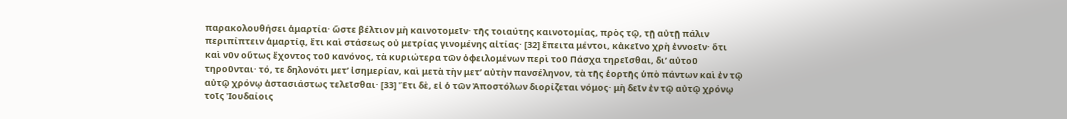παρακολουθήσει ἁμαρτία· ὥστε βέλτιον μὴ καινοτομεῖν· τῆς τοιαύτης καινοτομίας, πρὸς τῷ, τῇ αὐτῇ πάλιν περιπίπτειν ἁμαρτίᾳ, ἔτι καὶ στάσεως οὐ μετρίας γινομένης αἰτίας· [32] ἔπειτα μέντοι, κἀκεῖνο χρὴ ἐννοεῖν· ὅτι καὶ νῦν οὕτως ἔχοντος τοῦ κανόνος, τὰ κυριώτερα τῶν ὀφειλομένων περὶ τοῦ Πάσχα τηρεῖσθαι, δι’ αὐτοῦ τηροῦνται· τό, τε δηλονότι μετ’ ἰσημερίαν, καὶ μετὰ τὴν μετ’ αὐτὴν πανσέληνον, τὰ τῆς ἑορτῆς ὑπὸ πάντων καὶ ἐν τῷ αὐτῷ χρόνῳ ἀστασιάστως τελεῖσθαι· [33] Ἔτι δὲ, εἰ ὁ τῶν Ἀποστόλων διορίζεται νόμος· μὴ δεῖν ἐν τῷ αὐτῷ χρόνῳ τοῖς Ἰουδαίοις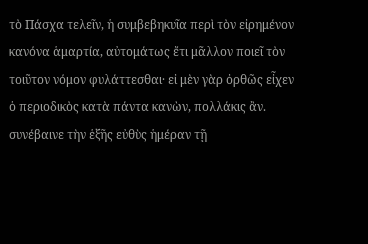τὸ Πάσχα τελεῖν, ἡ συμβεβηκυῖα περὶ τὸν εἰρημένον κανόνα ἁμαρτία, αὐτομάτως ἔτι μᾶλλον ποιεῖ τὸν τοιῦτον νόμον φυλάττεσθαι· εἰ μὲν γὰρ ὀρθῶς εἶχεν ὁ περιοδικὸς κατὰ πάντα κανὼν, πολλάκις ἂν. συνέβαινε τὴν ἑξῆς εὐθὺς ἡμέραν τῇ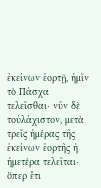ἐκείνων ἑορτῇ, ἡμῖν τὸ Πάσχα τελεῖσθαι· νῦν δὲ τοὐλάχιστον, μετὰ τρεῖς ἡμέρας τῆς ἐκείνων ἑορτῆς ἡ ἡμετέρα τελεῖται· ὅπερ ἔτι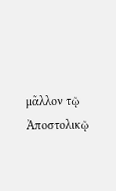μᾶλλον τῷ Ἀποστολικῷ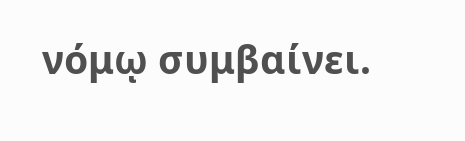νόμῳ συμβαίνει.